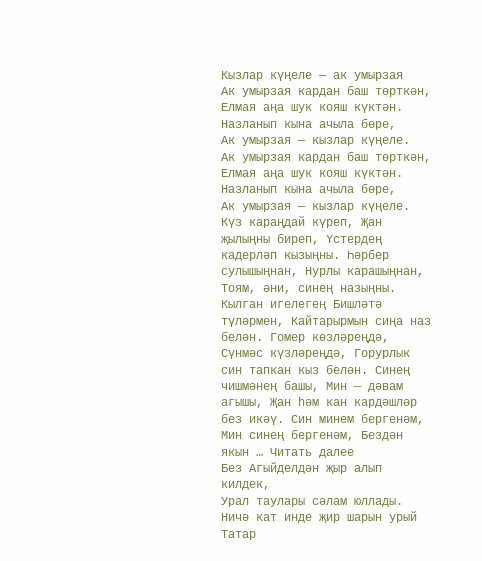Кызлар күңеле — ак умырзая
Ак умырзая кардан баш төрткән,
Елмая аңа шук кояш күктән.
Назланып кына ачыла бөре,
Ак умырзая — кызлар күңеле.
Ак умырзая кардан баш төрткән,
Елмая аңа шук кояш күктән.
Назланып кына ачыла бөре,
Ак умырзая — кызлар күңеле.
Күз караңдай күреп, Җан җылыңны биреп, Үстердең кадерләп кызыңны. Һәрбер сулышыңнан, Нурлы карашыңнан, Тоям, әни, синең назыңны. Кылган игелегең Бишләтә түләрмен, Кайтарырмын сиңа наз белән. Гомер көзләреңдә, Сүнмәс күзләреңдә, Горурлык син тапкан кыз белән. Синең чишмәнең башы, Мин — дәвам агышы, Җан һәм кан кардәшләр без икәү. Син минем бергенәм, Мин синең бергенәм, Бездән якын … Читать далее
Без Агыйделдән җыр алып килдек,
Урал таулары сәлам юллады.
Ничә кат инде җир шарын урый
Татар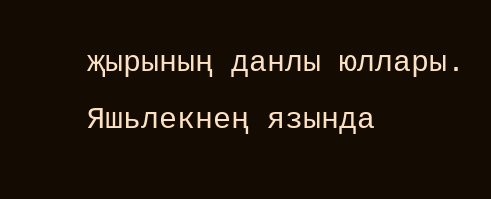җырының данлы юллары.
Яшьлекнең язында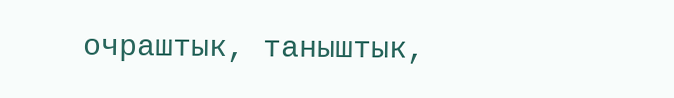очраштык, таныштык,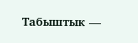Табыштык —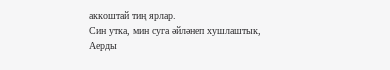аккоштай тиң ярлар.
Син утка, мин суга әйләнеп хушлаштык,
Аерды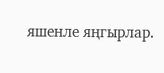яшенле яңгырлар.